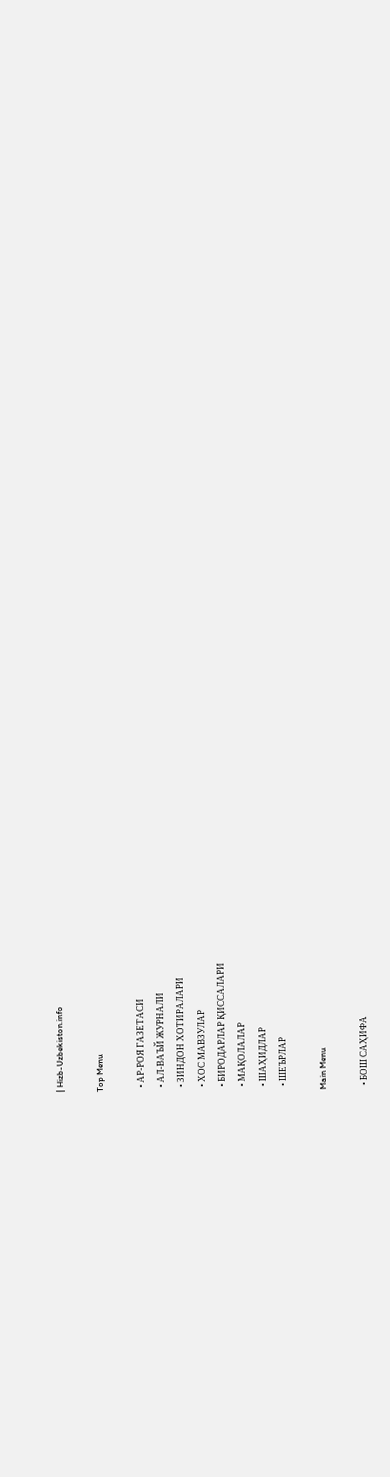| Hizb-Uzbekiston.info

Top Menu

  • АР-РОЯ ГАЗЕТАСИ
  • АЛ-ВАЪЙ ЖУРНАЛИ
  • ЗИНДОН ХОТИРАЛАРИ
  • ХОС МАВЗУЛАР
  • БИРОДАРЛАР ҚИССАЛАРИ
  • МАҚОЛАЛАР
  • ШАҲИДЛАР
  • ШЕЪРЛАР

Main Menu

  • БОШ САҲИФА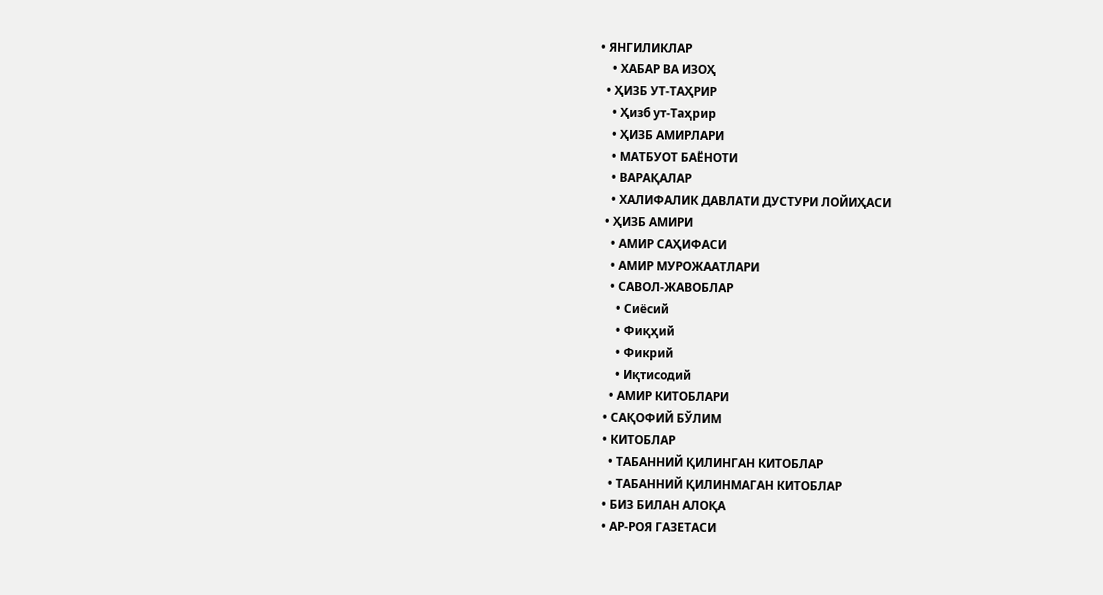• ЯНГИЛИКЛАР
    • ХАБАР ВА ИЗОҲ
  • ҲИЗБ УТ-ТАҲРИР
    • Ҳизб ут-Таҳрир
    • ҲИЗБ АМИРЛАРИ
    • МАТБУОТ БАЁНОТИ
    • ВАРАҚАЛАР
    • ХАЛИФАЛИК ДАВЛАТИ ДУСТУРИ ЛОЙИҲАСИ
  • ҲИЗБ АМИРИ
    • АМИР САҲИФАСИ
    • АМИР МУРОЖААТЛАРИ
    • САВОЛ-ЖАВОБЛАР
      • Сиёсий
      • Фиқҳий
      • Фикрий
      • Иқтисодий
    • АМИР КИТОБЛАРИ
  • САҚОФИЙ БЎЛИМ
  • КИТОБЛАР
    • ТАБАННИЙ ҚИЛИНГАН КИТОБЛАР
    • ТАБАННИЙ ҚИЛИНМАГАН КИТОБЛАР
  • БИЗ БИЛАН АЛОҚА
  • АР-РОЯ ГАЗЕТАСИ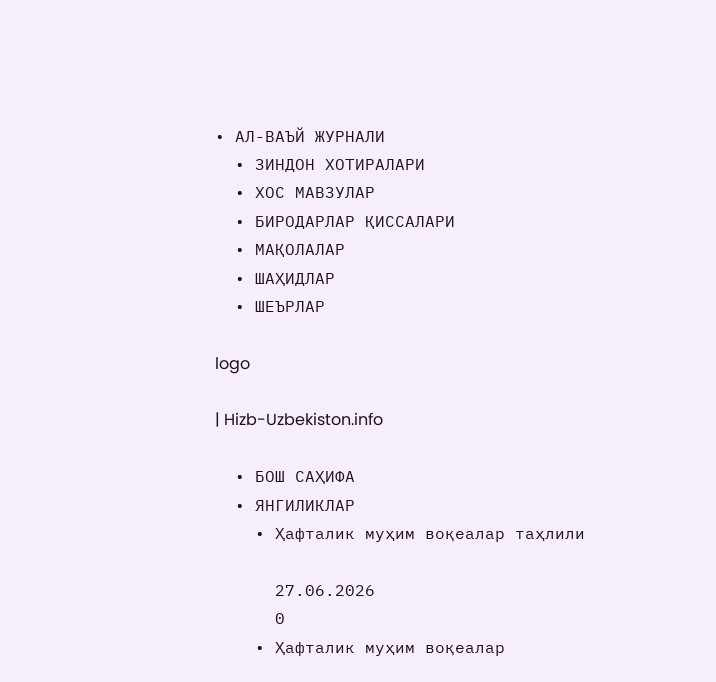• АЛ-ВАЪЙ ЖУРНАЛИ
  • ЗИНДОН ХОТИРАЛАРИ
  • ХОС МАВЗУЛАР
  • БИРОДАРЛАР ҚИССАЛАРИ
  • МАҚОЛАЛАР
  • ШАҲИДЛАР
  • ШЕЪРЛАР

logo

| Hizb-Uzbekiston.info

  • БОШ САҲИФА
  • ЯНГИЛИКЛАР
    • Ҳафталик муҳим воқеалар таҳлили

      27.06.2026
      0
    • Ҳафталик муҳим воқеалар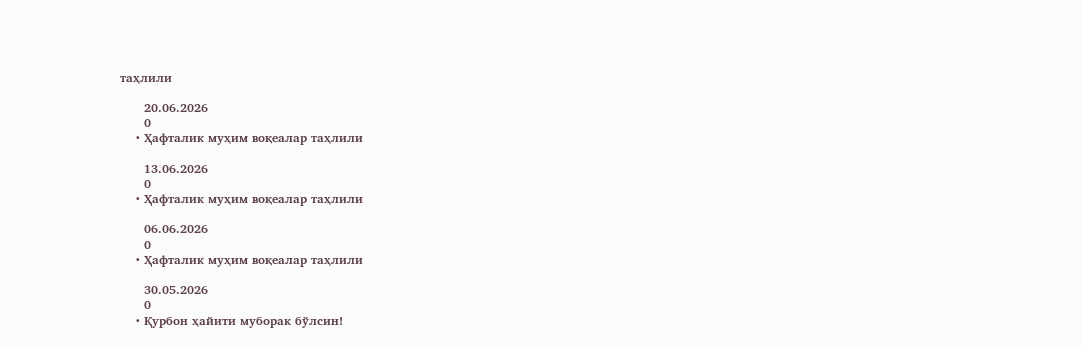таҳлили

      20.06.2026
      0
    • Ҳафталик муҳим воқеалар таҳлили

      13.06.2026
      0
    • Ҳафталик муҳим воқеалар таҳлили

      06.06.2026
      0
    • Ҳафталик муҳим воқеалар таҳлили

      30.05.2026
      0
    • Қурбон ҳайити муборак бўлсин!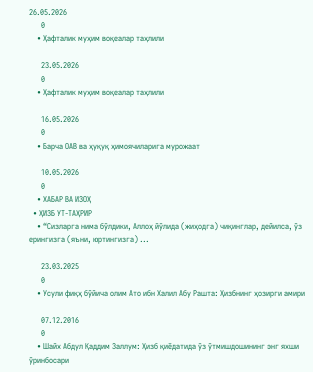26.05.2026
      0
    • Ҳафталик муҳим воқеалар таҳлили

      23.05.2026
      0
    • Ҳафталик муҳим воқеалар таҳлили

      16.05.2026
      0
    • Барча ОАВ ва ҳуқуқ ҳимоячиларига мурожаат

      10.05.2026
      0
    • ХАБАР ВА ИЗОҲ
  • ҲИЗБ УТ-ТАҲРИР
    • “Сизларга нима бўлдики, Аллоҳ йўлида (жиҳодга) чиқинглар, дейилса, ўз ерингизга (яъни, юртингизга) ...

      23.03.2025
      0
    • Усули фиқҳ бўйича олим Ато ибн Халил Абу Рашта: Ҳизбнинг ҳозирги амири

      07.12.2016
      0
    • Шайх Абдул Қаддим Заллум: Ҳизб қиёдатида ўз ўтмишдошининг энг яхши ўринбосари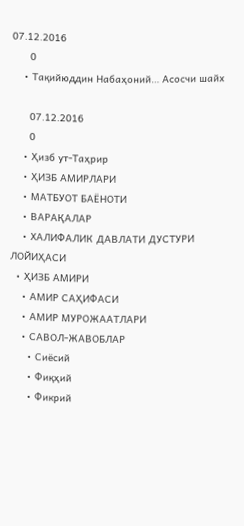07.12.2016
      0
    • Тақийюддин Набаҳоний… Асосчи шайх

      07.12.2016
      0
    • Ҳизб ут-Таҳрир
    • ҲИЗБ АМИРЛАРИ
    • МАТБУОТ БАЁНОТИ
    • ВАРАҚАЛАР
    • ХАЛИФАЛИК ДАВЛАТИ ДУСТУРИ ЛОЙИҲАСИ
  • ҲИЗБ АМИРИ
    • АМИР САҲИФАСИ
    • АМИР МУРОЖААТЛАРИ
    • САВОЛ-ЖАВОБЛАР
      • Сиёсий
      • Фиқҳий
      • Фикрий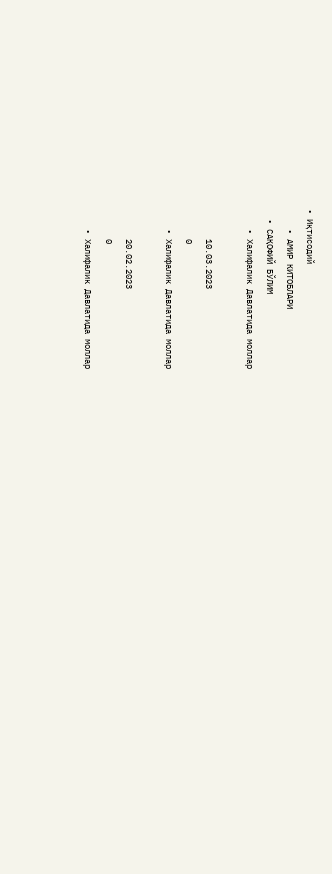• Иқтисодий
    • АМИР КИТОБЛАРИ
  • САҚОФИЙ БЎЛИМ
    • Халифалик Давлатида моллар

      10.03.2023
      0
    • Халифалик Давлатида моллар

      20.02.2023
      0
    • Халифалик Давлатида моллар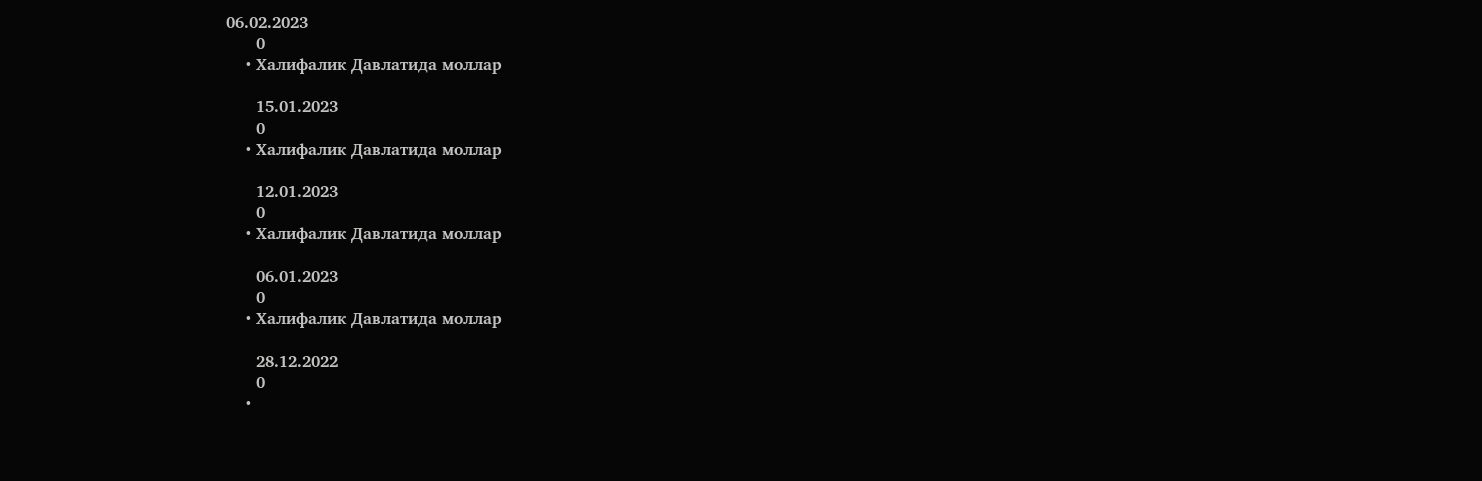06.02.2023
      0
    • Халифалик Давлатида моллар

      15.01.2023
      0
    • Халифалик Давлатида моллар

      12.01.2023
      0
    • Халифалик Давлатида моллар

      06.01.2023
      0
    • Халифалик Давлатида моллар

      28.12.2022
      0
    •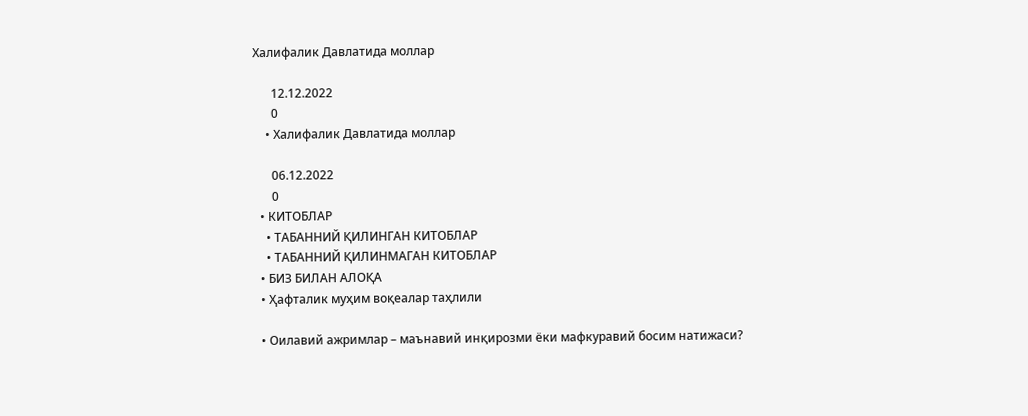Халифалик Давлатида моллар

      12.12.2022
      0
    • Халифалик Давлатида моллар

      06.12.2022
      0
  • КИТОБЛАР
    • ТАБАННИЙ ҚИЛИНГАН КИТОБЛАР
    • ТАБАННИЙ ҚИЛИНМАГАН КИТОБЛАР
  • БИЗ БИЛАН АЛОҚА
  • Ҳафталик муҳим воқеалар таҳлили

  • Оилавий ажримлар – маънавий инқирозми ёки мафкуравий босим натижаси?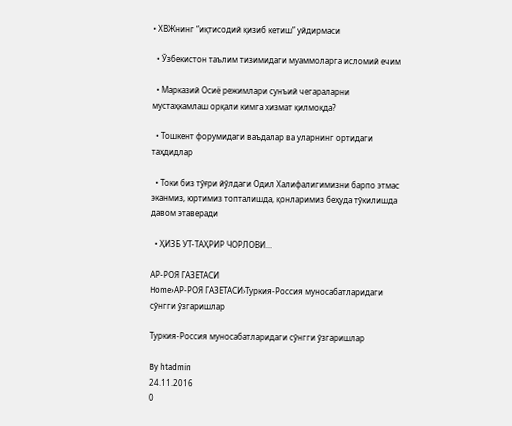• ХВЖнинг “иқтисодий қизиб кетиш” уйдирмаси

  • Ўзбекистон таълим тизимидаги муаммоларга исломий ечим

  • Марказий Осиё режимлари сунъий чегараларни мустаҳкамлаш орқали кимга хизмат қилмоқда?

  • Тошкент форумидаги ваъдалар ва уларнинг ортидаги таҳдидлар

  • Токи биз тўғри йўлдаги Одил Халифалигимизни барпо этмас эканмиз, юртимиз топталишда, қонларимиз беҳуда тўкилишда давом этаверади

  • ҲИЗБ УТ-ТАҲРИР ЧОРЛОВИ…

АР-РОЯ ГАЗЕТАСИ
Home›АР-РОЯ ГАЗЕТАСИ›Туркия-Россия муносабатларидаги сўнгги ўзгаришлар

Туркия-Россия муносабатларидаги сўнгги ўзгаришлар

By htadmin
24.11.2016
0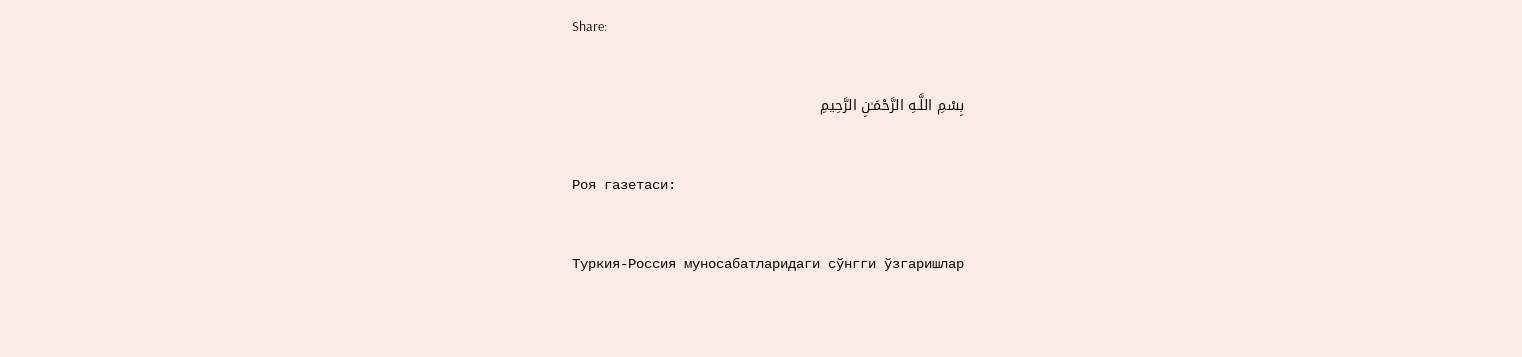Share:

بِسْمِ اللَّـهِ الرَّحْمَـٰنِ الرَّحِيمِ

Роя газетаси:

Туркия-Россия муносабатларидаги сўнгги ўзгаришлар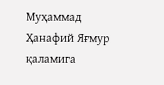Муҳаммад Ҳанафий Яғмур қаламига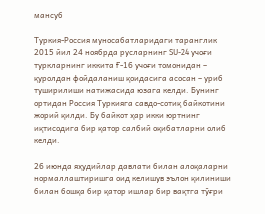мансуб

Туркия-Россия муносабатларидаги таранглик 2015 йил 24 ноябрда русларнинг SU-24 учоғи туркларнинг иккита Ғ-16 учоғи томонидан – қуролдан фойдаланиш қоидасига асосан – уриб туширилиши натижасида юзага келди. Бунинг ортидан Россия Туркияга савдо-сотиқ байкотини жорий қилди. Бу байкот ҳар икки юртнинг иқтисодига бир қатор салбий оқибатларни олиб келди.

26 июнда яҳудийлар давлати билан алоқаларни нормаллаштиришга оид келишув эълон қилиниши билан бошқа бир қатор ишлар бир вақтга тўғри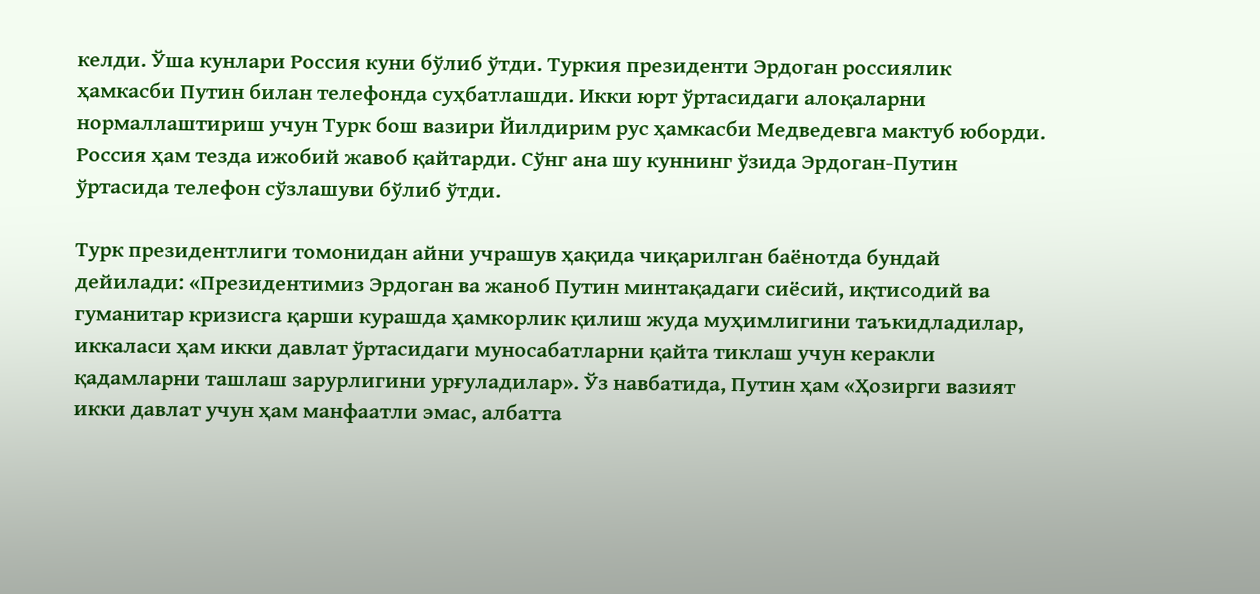келди. Ўша кунлари Россия куни бўлиб ўтди. Туркия президенти Эрдоган россиялик ҳамкасби Путин билан телефонда суҳбатлашди. Икки юрт ўртасидаги алоқаларни нормаллаштириш учун Турк бош вазири Йилдирим рус ҳамкасби Медведевга мактуб юборди. Россия ҳам тезда ижобий жавоб қайтарди. Сўнг ана шу куннинг ўзида Эрдоган-Путин ўртасида телефон сўзлашуви бўлиб ўтди.

Турк президентлиги томонидан айни учрашув ҳақида чиқарилган баёнотда бундай дейилади: «Президентимиз Эрдоган ва жаноб Путин минтақадаги сиёсий, иқтисодий ва гуманитар кризисга қарши курашда ҳамкорлик қилиш жуда муҳимлигини таъкидладилар, иккаласи ҳам икки давлат ўртасидаги муносабатларни қайта тиклаш учун керакли қадамларни ташлаш зарурлигини урғуладилар». Ўз навбатида, Путин ҳам «Ҳозирги вазият икки давлат учун ҳам манфаатли эмас, албатта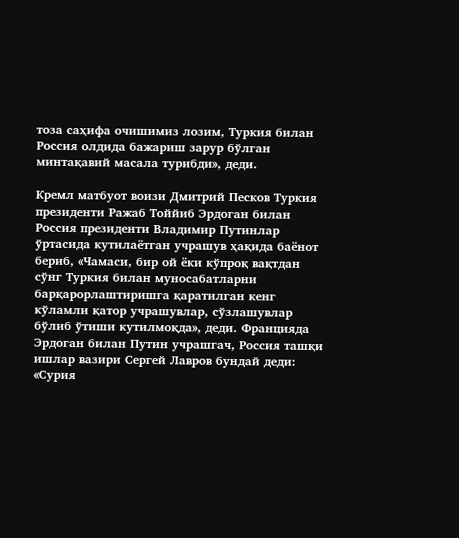тоза саҳифа очишимиз лозим, Туркия билан Россия олдида бажариш зарур бўлган минтақавий масала турибди», деди.

Кремл матбуот воизи Дмитрий Песков Туркия президенти Ражаб Тоййиб Эрдоган билан Россия президенти Владимир Путинлар ўртасида кутилаётган учрашув ҳақида баёнот бериб, «Чамаси, бир ой ёки кўпроқ вақтдан сўнг Туркия билан муносабатларни барқарорлаштиришга қаратилган кенг кўламли қатор учрашувлар, сўзлашувлар бўлиб ўтиши кутилмоқда», деди. Францияда Эрдоган билан Путин учрашгач, Россия ташқи ишлар вазири Сергей Лавров бундай деди: «Сурия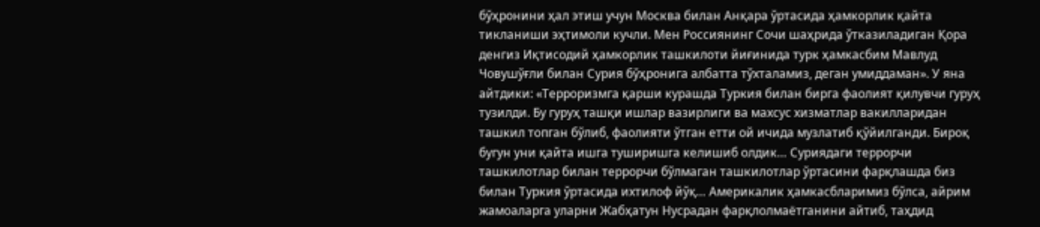бўҳронини ҳал этиш учун Москва билан Анқара ўртасида ҳамкорлик қайта тикланиши эҳтимоли кучли. Мен Россиянинг Сочи шаҳрида ўтказиладиган Қора денгиз Иқтисодий ҳамкорлик ташкилоти йиғинида турк ҳамкасбим Мавлуд Човушўғли билан Сурия бўҳронига албатта тўхталамиз, деган умиддаман». У яна айтдики: «Терроризмга қарши курашда Туркия билан бирга фаолият қилувчи гуруҳ тузилди. Бу гуруҳ ташқи ишлар вазирлиги ва махсус хизматлар вакилларидан ташкил топган бўлиб, фаолияти ўтган етти ой ичида музлатиб қўйилганди. Бироқ бугун уни қайта ишга туширишга келишиб олдик… Суриядаги террорчи ташкилотлар билан террорчи бўлмаган ташкилотлар ўртасини фарқлашда биз билан Туркия ўртасида ихтилоф йўқ… Америкалик ҳамкасбларимиз бўлса, айрим жамоаларга уларни Жабҳатун Нусрадан фарқлолмаётганини айтиб, таҳдид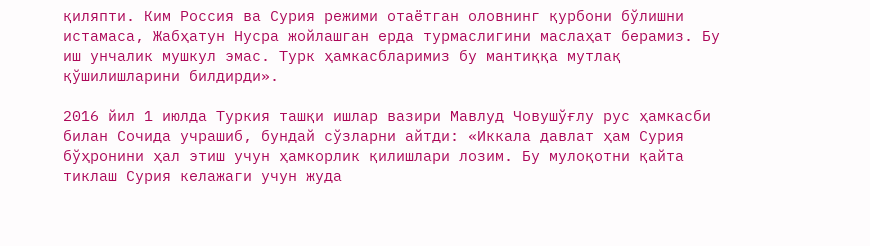қиляпти. Ким Россия ва Сурия режими отаётган оловнинг қурбони бўлишни истамаса, Жабҳатун Нусра жойлашган ерда турмаслигини маслаҳат берамиз. Бу иш унчалик мушкул эмас. Турк ҳамкасбларимиз бу мантиққа мутлақ қўшилишларини билдирди».

2016 йил 1 июлда Туркия ташқи ишлар вазири Мавлуд Човушўғлу рус ҳамкасби билан Сочида учрашиб, бундай сўзларни айтди: «Иккала давлат ҳам Сурия бўҳронини ҳал этиш учун ҳамкорлик қилишлари лозим. Бу мулоқотни қайта тиклаш Сурия келажаги учун жуда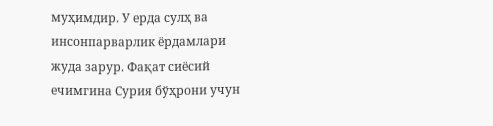муҳимдир. У ерда сулҳ ва инсонпарварлик ёрдамлари жуда зарур. Фақат сиёсий ечимгина Сурия бўҳрони учун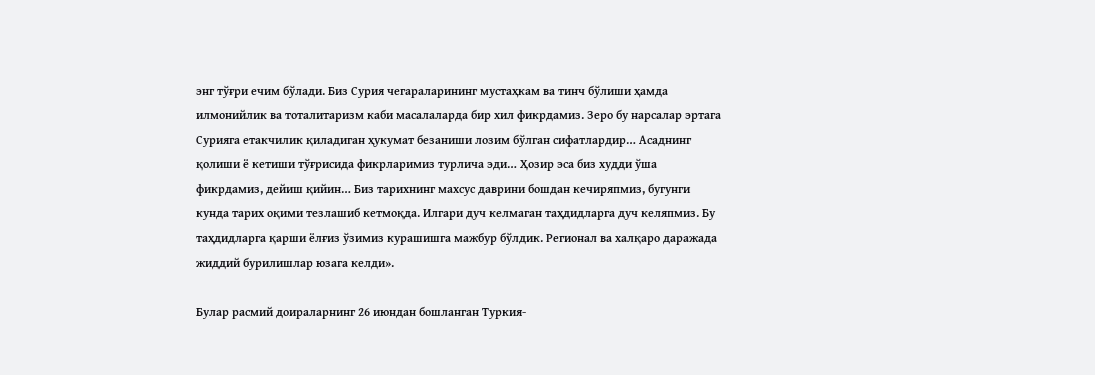энг тўғри ечим бўлади. Биз Сурия чегараларининг мустаҳкам ва тинч бўлиши ҳамда илмонийлик ва тоталитаризм каби масалаларда бир хил фикрдамиз. Зеро бу нарсалар эртага Сурияга етакчилик қиладиган ҳукумат безаниши лозим бўлган сифатлардир… Асаднинг қолиши ё кетиши тўғрисида фикрларимиз турлича эди… Ҳозир эса биз худди ўша фикрдамиз, дейиш қийин… Биз тарихнинг махсус даврини бошдан кечиряпмиз, бугунги кунда тарих оқими тезлашиб кетмоқда. Илгари дуч келмаган таҳдидларга дуч келяпмиз. Бу таҳдидларга қарши ёлғиз ўзимиз курашишга мажбур бўлдик. Регионал ва халқаро даражада жиддий бурилишлар юзага келди».

Булар расмий доираларнинг 26 июндан бошланган Туркия-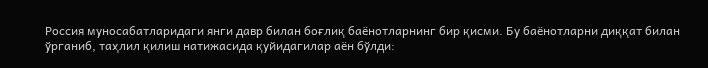Россия муносабатларидаги янги давр билан боғлиқ баёнотларнинг бир қисми. Бу баёнотларни диққат билан ўрганиб, таҳлил қилиш натижасида қуйидагилар аён бўлди: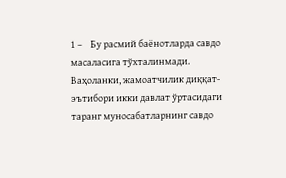1 –    Бу расмий баёнотларда савдо масаласига тўхталинмади. Ваҳоланки, жамоатчилик диққат-эътибори икки давлат ўртасидаги таранг муносабатларнинг савдо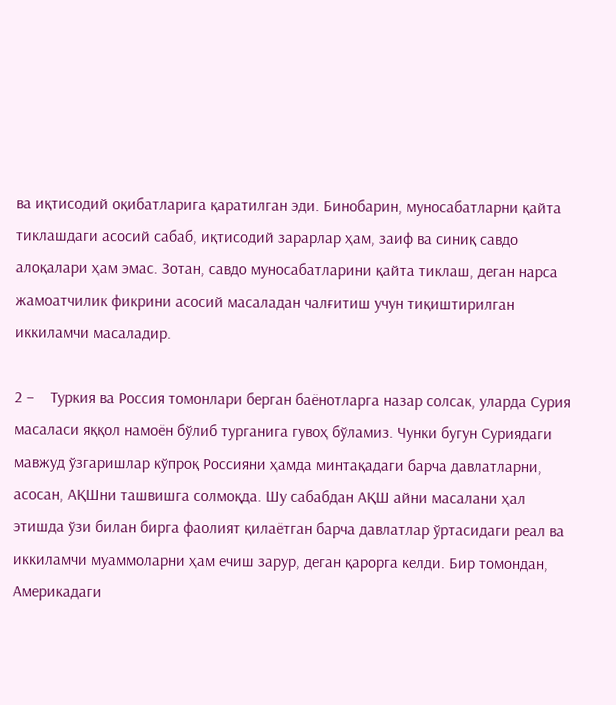ва иқтисодий оқибатларига қаратилган эди. Бинобарин, муносабатларни қайта тиклашдаги асосий сабаб, иқтисодий зарарлар ҳам, заиф ва синиқ савдо алоқалари ҳам эмас. Зотан, савдо муносабатларини қайта тиклаш, деган нарса жамоатчилик фикрини асосий масаладан чалғитиш учун тиқиштирилган иккиламчи масаладир.

2 –    Туркия ва Россия томонлари берган баёнотларга назар солсак, уларда Сурия масаласи яққол намоён бўлиб турганига гувоҳ бўламиз. Чунки бугун Суриядаги мавжуд ўзгаришлар кўпроқ Россияни ҳамда минтақадаги барча давлатларни, асосан, АҚШни ташвишга солмоқда. Шу сабабдан АҚШ айни масалани ҳал этишда ўзи билан бирга фаолият қилаётган барча давлатлар ўртасидаги реал ва иккиламчи муаммоларни ҳам ечиш зарур, деган қарорга келди. Бир томондан, Америкадаги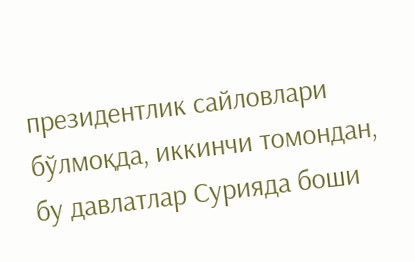президентлик сайловлари бўлмоқда, иккинчи томондан, бу давлатлар Сурияда боши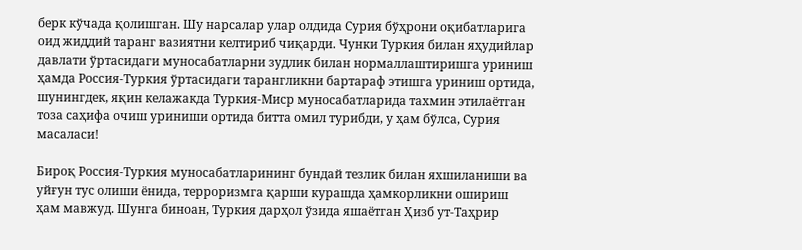берк кўчада қолишган. Шу нарсалар улар олдида Сурия бўҳрони оқибатларига оид жиддий таранг вазиятни келтириб чиқарди. Чунки Туркия билан яҳудийлар давлати ўртасидаги муносабатларни зудлик билан нормаллаштиришга уриниш ҳамда Россия-Туркия ўртасидаги тарангликни бартараф этишга уриниш ортида, шунингдек, яқин келажакда Туркия-Миср муносабатларида тахмин этилаётган тоза саҳифа очиш уриниши ортида битта омил турибди, у ҳам бўлса, Сурия масаласи!

Бироқ Россия-Туркия муносабатларининг бундай тезлик билан яхшиланиши ва уйғун тус олиши ёнида, терроризмга қарши курашда ҳамкорликни ошириш ҳам мавжуд. Шунга биноан, Туркия дарҳол ўзида яшаётган Ҳизб ут-Таҳрир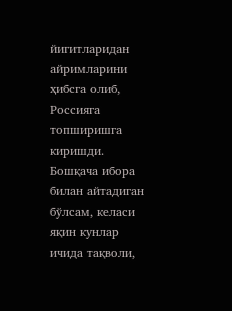йигитларидан айримларини ҳибсга олиб, Россияга топширишга киришди. Бошқача ибора билан айтадиган бўлсам, келаси яқин кунлар ичида тақволи,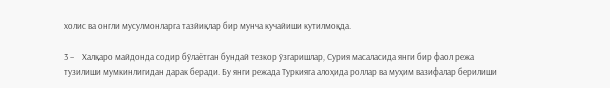холис ва онгли мусулмонларга тазйиқлар бир мунча кучайиши кутилмоқда.

3 –    Халқаро майдонда содир бўлаётган бундай тезкор ўзгаришлар, Сурия масаласида янги бир фаол режа тузилиши мумкинлигидан дарак беради. Бу янги режада Туркияга алоҳида роллар ва муҳим вазифалар берилиши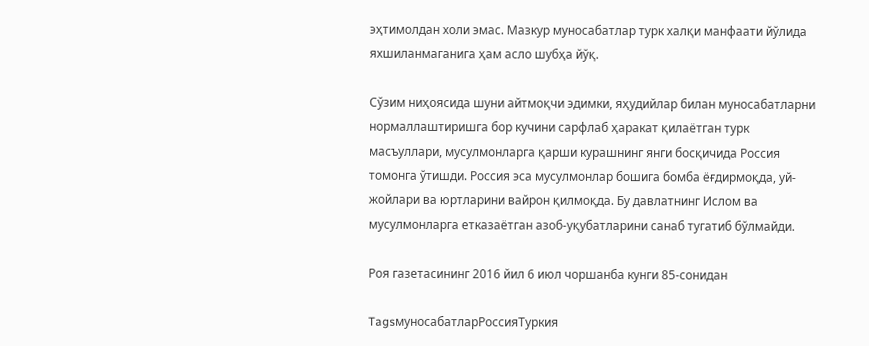эҳтимолдан холи эмас. Мазкур муносабатлар турк халқи манфаати йўлида яхшиланмаганига ҳам асло шубҳа йўқ.

Сўзим ниҳоясида шуни айтмоқчи эдимки, яҳудийлар билан муносабатларни нормаллаштиришга бор кучини сарфлаб ҳаракат қилаётган турк масъуллари, мусулмонларга қарши курашнинг янги босқичида Россия томонга ўтишди. Россия эса мусулмонлар бошига бомба ёғдирмоқда, уй-жойлари ва юртларини вайрон қилмоқда. Бу давлатнинг Ислом ва мусулмонларга етказаётган азоб-уқубатларини санаб тугатиб бўлмайди.

Роя газетасининг 2016 йил 6 июл чоршанба кунги 85-сонидан

TagsмуносабатларРоссияТуркия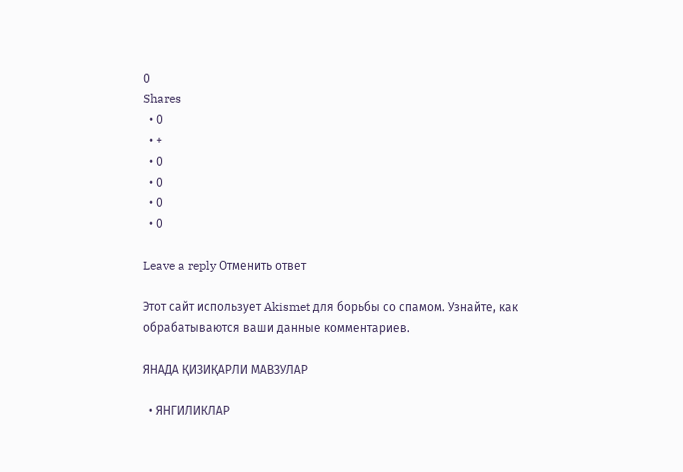0
Shares
  • 0
  • +
  • 0
  • 0
  • 0
  • 0

Leave a reply Отменить ответ

Этот сайт использует Akismet для борьбы со спамом. Узнайте, как обрабатываются ваши данные комментариев.

ЯНАДА ҚИЗИҚАРЛИ МАВЗУЛАР

  • ЯНГИЛИКЛАР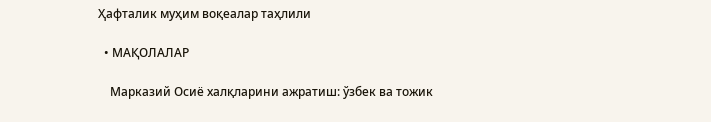Ҳафталик муҳим воқеалар таҳлили

  • МАҚОЛАЛАР

    Марказий Осиё халқларини ажратиш: ўзбек ва тожик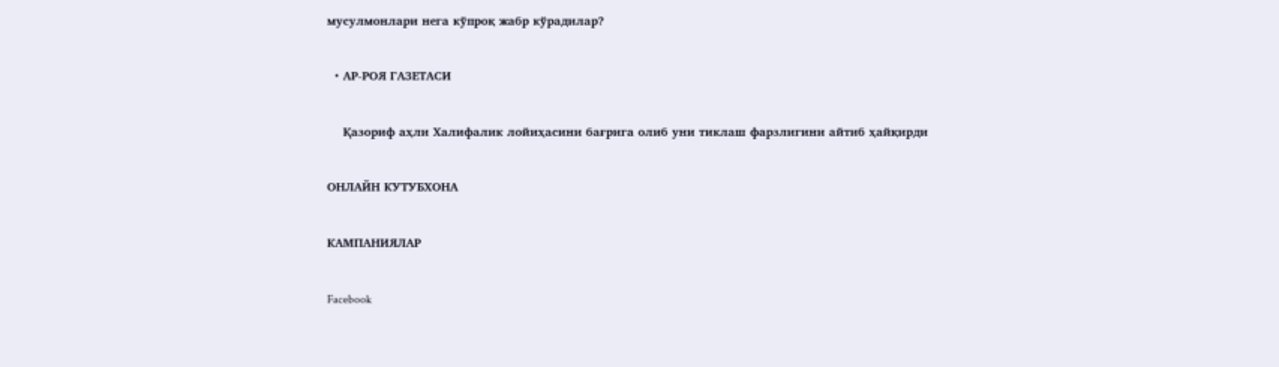мусулмонлари нега кўпроқ жабр кўрадилар?

  • АР-РОЯ ГАЗЕТАСИ

    Қазориф аҳли Халифалик лойиҳасини бағрига олиб уни тиклаш фарзлигини айтиб ҳайқирди

ОНЛАЙН КУТУБХОНА

КАМПАНИЯЛАР

Facebook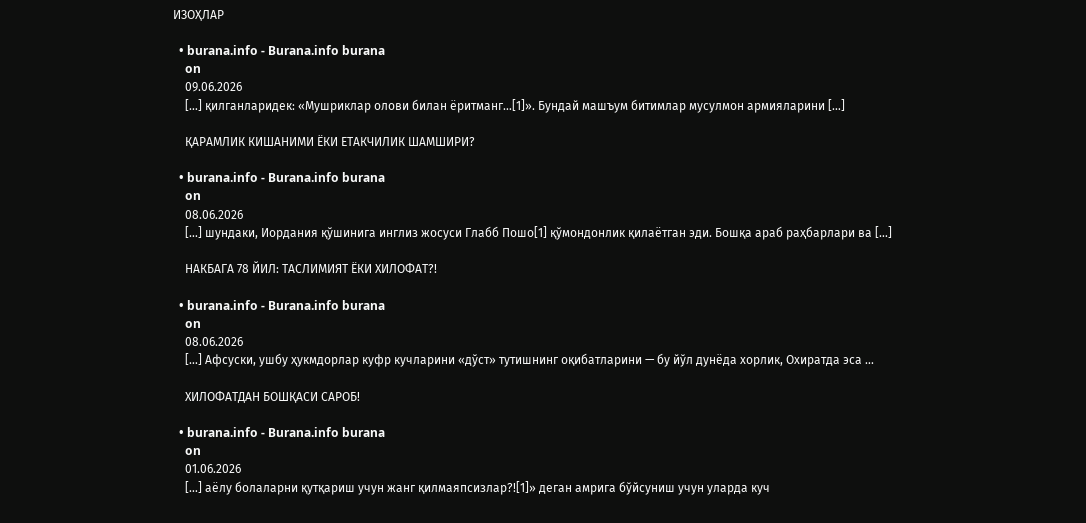ИЗОҲЛАР

  • burana.info - Burana.info burana
    on
    09.06.2026
    […] қилганларидек: «Мушриклар олови билан ёритманг…[1]». Бундай машъум битимлар мусулмон армияларини […]

    ҚАРАМЛИК КИШАНИМИ ЁКИ ЕТАКЧИЛИК ШАМШИРИ?

  • burana.info - Burana.info burana
    on
    08.06.2026
    […] шундаки, Иордания қўшинига инглиз жосуси Глабб Пошо[1] қўмондонлик қилаётган эди. Бошқа араб раҳбарлари ва […]

    НАКБАГА 78 ЙИЛ: ТАСЛИМИЯТ ЁКИ ХИЛОФАТ?!

  • burana.info - Burana.info burana
    on
    08.06.2026
    […] Афсуски, ушбу ҳукмдорлар куфр кучларини «дўст» тутишнинг оқибатларини — бу йўл дунёда хорлик, Охиратда эса ...

    ХИЛОФАТДАН БОШҚАСИ САРОБ!

  • burana.info - Burana.info burana
    on
    01.06.2026
    […] аёлу болаларни қутқариш учун жанг қилмаяпсизлар?![1]» деган амрига бўйсуниш учун уларда куч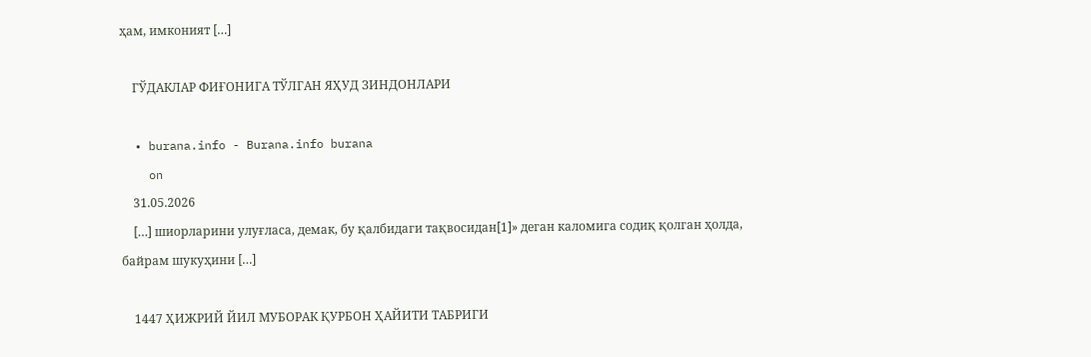ҳам, имконият […]

    ГЎДАКЛАР ФИҒОНИГА ТЎЛГАН ЯҲУД ЗИНДОНЛАРИ

  • burana.info - Burana.info burana
    on
    31.05.2026
    […] шиорларини улуғласа, демак, бу қалбидаги тақвосидан[1]» деган каломига содиқ қолган ҳолда, байрам шукуҳини […]

    1447 ҲИЖРИЙ ЙИЛ МУБОРАК ҚУРБОН ҲАЙИТИ ТАБРИГИ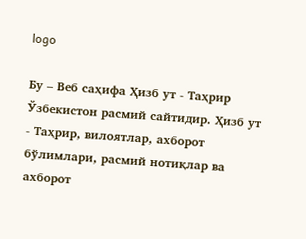logo

Бу – Веб саҳифа Ҳизб ут - Таҳрир Ўзбекистон расмий сайтидир. Ҳизб ут - Таҳрир, вилоятлар, ахборот бўлимлари, расмий нотиқлар ва ахборот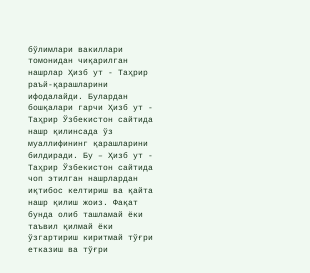бўлимлари вакиллари томонидан чиқарилган нашрлар Ҳизб ут - Таҳрир раъй-қарашларини ифодалайди. Булардан бошқалари гарчи Ҳизб ут - Таҳрир Ўзбекистон сайтида нашр қилинсада ўз муаллифининг қарашларини билдиради. Бу – Ҳизб ут - Таҳрир Ўзбекистон сайтида чоп этилган нашрлардан иқтибос келтириш ва қайта нашр қилиш жоиз. Фақат бунда олиб ташламай ёки таъвил қилмай ёки ўзгартириш киритмай тўғри етказиш ва тўғри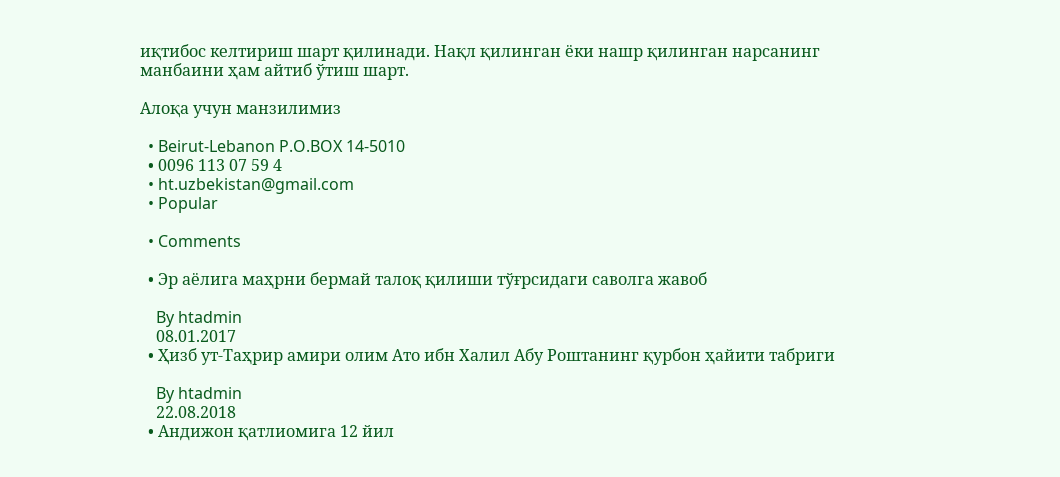иқтибос келтириш шарт қилинади. Нақл қилинган ёки нашр қилинган нарсанинг манбаини ҳам айтиб ўтиш шарт.

Алоқа учун манзилимиз

  • Beirut-Lebanon P.O.BOX 14-5010
  • 0096 113 07 59 4
  • ht.uzbekistan@gmail.com
  • Popular

  • Comments

  • Эр аёлига маҳрни бермай талоқ қилиши тўғрсидаги саволга жавоб

    By htadmin
    08.01.2017
  • Ҳизб ут-Таҳрир амири олим Ато ибн Халил Абу Роштанинг қурбон ҳайити табриги

    By htadmin
    22.08.2018
  • Андижон қатлиомига 12 йил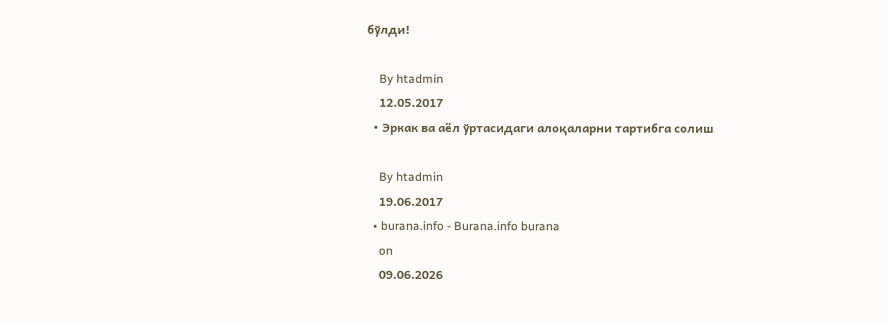бўлди!

    By htadmin
    12.05.2017
  • Эркак ва аёл ўртасидаги алоқаларни тартибга солиш

    By htadmin
    19.06.2017
  • burana.info - Burana.info burana
    on
    09.06.2026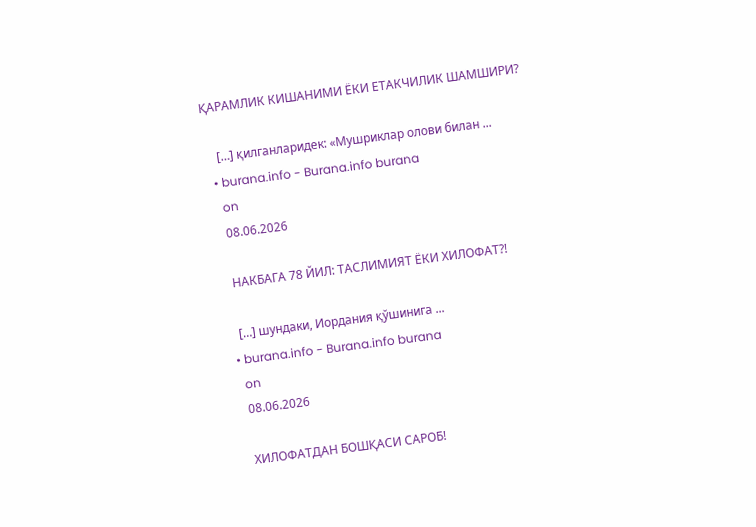ҚАРАМЛИК КИШАНИМИ ЁКИ ЕТАКЧИЛИК ШАМШИРИ?

    […] қилганларидек: «Мушриклар олови билан ...
  • burana.info - Burana.info burana
    on
    08.06.2026

    НАКБАГА 78 ЙИЛ: ТАСЛИМИЯТ ЁКИ ХИЛОФАТ?!

    […] шундаки, Иордания қўшинига ...
  • burana.info - Burana.info burana
    on
    08.06.2026

    ХИЛОФАТДАН БОШҚАСИ САРОБ!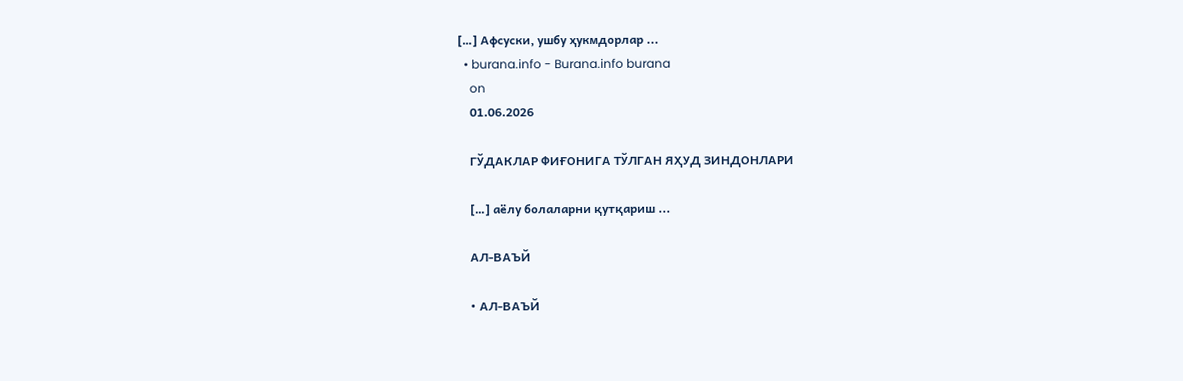[…] Афсуски, ушбу ҳукмдорлар ...
  • burana.info - Burana.info burana
    on
    01.06.2026

    ГЎДАКЛАР ФИҒОНИГА ТЎЛГАН ЯҲУД ЗИНДОНЛАРИ

    […] аёлу болаларни қутқариш ...

    АЛ-ВАЪЙ

    • АЛ-ВАЪЙ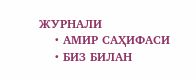ЖУРНАЛИ
    • АМИР САҲИФАСИ
    • БИЗ БИЛАН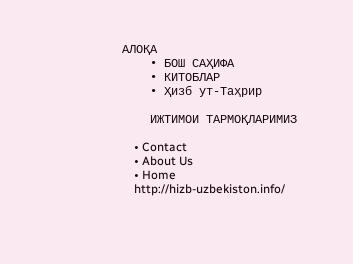АЛОҚА
    • БОШ САҲИФА
    • КИТОБЛАР
    • Ҳизб ут-Таҳрир

    ИЖТИМОИ ТАРМОҚЛАРИМИЗ

    • Contact
    • About Us
    • Home
    http://hizb-uzbekiston.info/